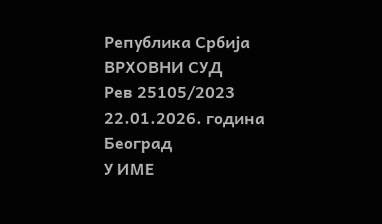Република Србија
ВРХОВНИ СУД
Рев 25105/2023
22.01.2026. година
Београд
У ИМЕ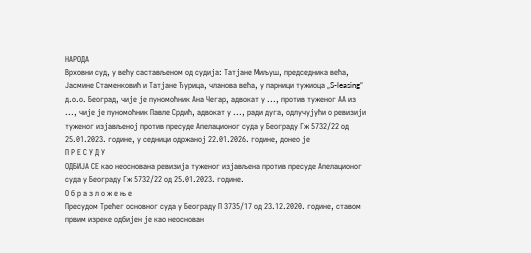НАРОДА
Врховни суд, у већу састављеном од судија: Татјане Миљуш, председника већа, Јасмине Стаменковић и Татјане Ђурица, чланова већа, у парници тужиоца „S-leasing“ д.о.о. Београд, чије је пуномоћник Ана Чегар, адвокат у ..., против туженог АА из ..., чије је пуномоћник Павле Срдић, адвокат у ..., ради дуга, одлучујући о ревизији туженог изјављеној против пресуде Апелационог суда у Београду Гж 5732/22 од 25.01.2023. године, у седници одржаној 22.01.2026. године, донео је
П Р Е С У Д У
ОДБИЈА СЕ као неоснована ревизија туженог изјављена против пресуде Апелационог суда у Београду Гж 5732/22 од 25.01.2023. године.
О б р а з л о ж е њ е
Пресудом Трећег основног суда у Београду П 3735/17 од 23.12.2020. године, ставом првим изреке одбијен је као неоснован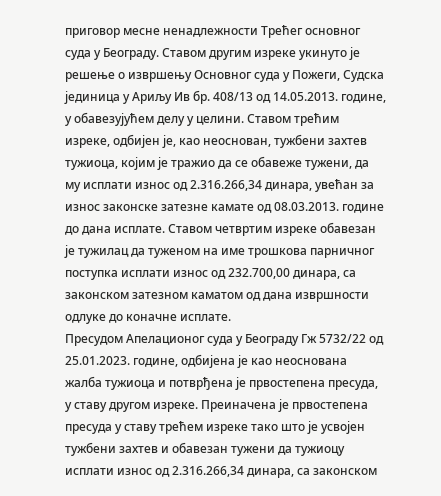приговор месне ненадлежности Трећег основног суда у Београду. Ставом другим изреке укинуто је решење о извршењу Основног суда у Пожеги, Судска јединица у Ариљу Ив бр. 408/13 од 14.05.2013. године, у обавезујућем делу у целини. Ставом трећим изреке, одбијен је, као неоснован, тужбени захтев тужиоца, којим је тражио да се обавеже тужени, да му исплати износ од 2.316.266,34 динара, увећан за износ законске затезне камате од 08.03.2013. године до дана исплате. Ставом четвртим изреке обавезан је тужилац да туженом на име трошкова парничног поступка исплати износ од 232.700,00 динара, са законском затезном каматом од дана извршности одлуке до коначне исплате.
Пресудом Апелационог суда у Београду Гж 5732/22 од 25.01.2023. године, одбијена је као неоснована жалба тужиоца и потврђена је првостепена пресуда, у ставу другом изреке. Преиначена је првостепена пресуда у ставу трећем изреке тако што је усвојен тужбени захтев и обавезан тужени да тужиоцу исплати износ од 2.316.266,34 динара, са законском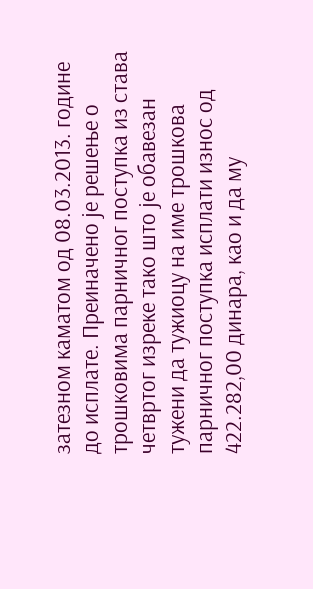затезном каматом од 08.03.2013. године до исплате. Преиначено је решење о трошковима парничног поступка из става четвртог изреке тако што је обавезан тужени да тужиоцу на име трошкова парничног поступка исплати износ од 422.282,00 динара, као и да му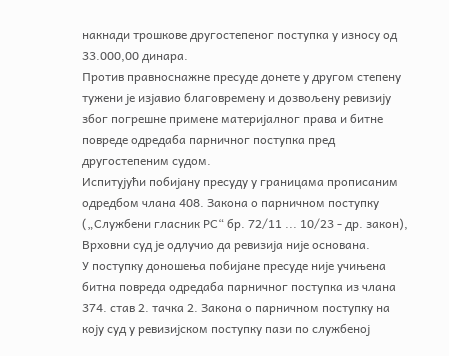накнади трошкове другостепеног поступка у износу од 33.000,00 динара.
Против правноснажне пресуде донете у другом степену тужени је изјавио благовремену и дозвољену ревизију због погрешне примене материјалног права и битне повреде одредаба парничног поступка пред другостепеним судом.
Испитујући побијану пресуду у границама прописаним одредбом члана 408. Закона о парничном поступку („Службени гласник РС“ бр. 72/11 ... 10/23 - др. закон), Врховни суд је одлучио да ревизија није основана.
У поступку доношења побијане пресуде није учињена битна повреда одредаба парничног поступка из члана 374. став 2. тачка 2. Закона о парничном поступку на коју суд у ревизијском поступку пази по службеној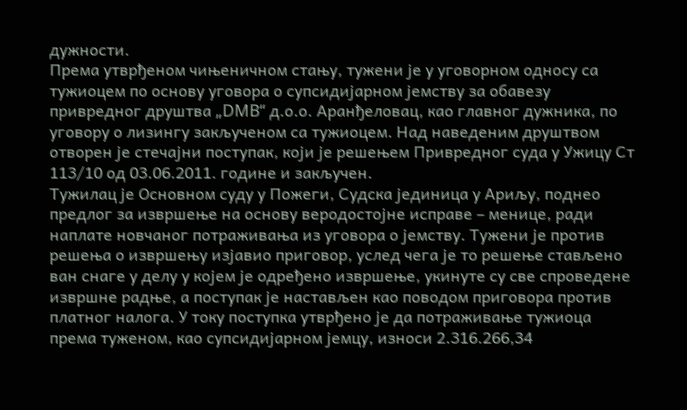дужности.
Према утврђеном чињеничном стању, тужени је у уговорном односу са тужиоцем по основу уговора о супсидијарном јемству за обавезу привредног друштва „DMB“ д.о.о. Аранђеловац, као главног дужника, по уговору о лизингу закљученом са тужиоцем. Над наведеним друштвом отворен је стечајни поступак, који је решењем Привредног суда у Ужицу Ст 113/10 од 03.06.2011. године и закључен.
Тужилац је Основном суду у Пожеги, Судска јединица у Ариљу, поднео предлог за извршење на основу веродостојне исправе – менице, ради наплате новчаног потраживања из уговора о јемству. Тужени је против решења о извршењу изјавио приговор, услед чега је то решење стављено ван снаге у делу у којем је одређено извршење, укинуте су све спроведене извршне радње, а поступак је настављен као поводом приговора против платног налога. У току поступка утврђено је да потраживање тужиоца према туженом, као супсидијарном јемцу, износи 2.316.266,34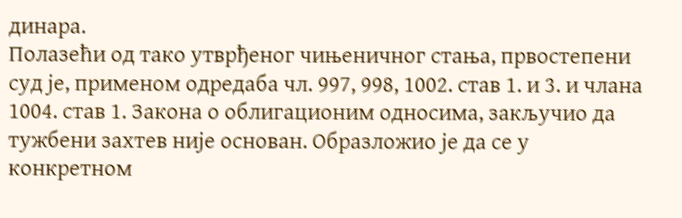динара.
Полазећи од тако утврђеног чињеничног стања, првостепени суд је, применом одредаба чл. 997, 998, 1002. став 1. и 3. и члана 1004. став 1. Закона о облигационим односима, закључио да тужбени захтев није основан. Образложио је да се у конкретном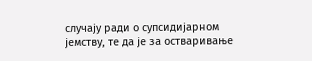случају ради о супсидијарном јемству, те да је за остваривање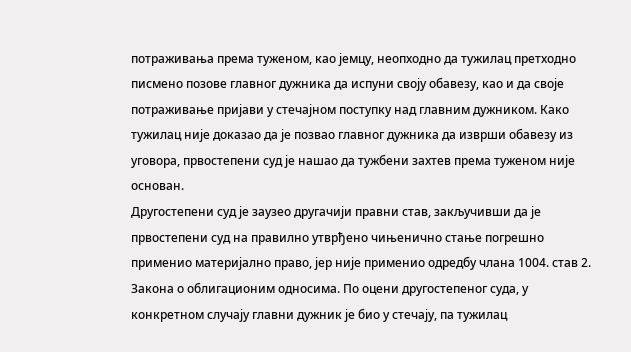потраживања према туженом, као јемцу, неопходно да тужилац претходно писмено позове главног дужника да испуни своју обавезу, као и да своје потраживање пријави у стечајном поступку над главним дужником. Како тужилац није доказао да је позвао главног дужника да изврши обавезу из уговора, првостепени суд је нашао да тужбени захтев према туженом није основан.
Другостепени суд је заузео другачији правни став, закључивши да је првостепени суд на правилно утврђено чињенично стање погрешно применио материјално право, јер није применио одредбу члана 1004. став 2. Закона о облигационим односима. По оцени другостепеног суда, у конкретном случају главни дужник је био у стечају, па тужилац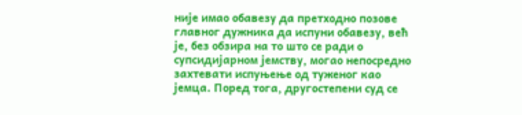није имао обавезу да претходно позове главног дужника да испуни обавезу, већ је, без обзира на то што се ради о супсидијарном јемству, могао непосредно захтевати испуњење од туженог као јемца. Поред тога, другостепени суд се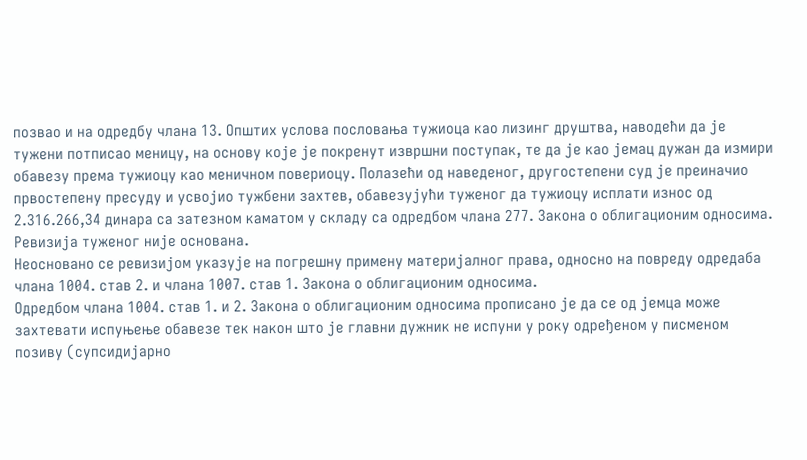позвао и на одредбу члана 13. Општих услова пословања тужиоца као лизинг друштва, наводећи да је тужени потписао меницу, на основу које је покренут извршни поступак, те да је као јемац дужан да измири обавезу према тужиоцу као меничном повериоцу. Полазећи од наведеног, другостепени суд је преиначио првостепену пресуду и усвојио тужбени захтев, обавезујући туженог да тужиоцу исплати износ од 2.316.266,34 динара са затезном каматом у складу са одредбом члана 277. Закона о облигационим односима.
Ревизија туженог није основана.
Неосновано се ревизијом указује на погрешну примену материјалног права, односно на повреду одредаба члана 1004. став 2. и члана 1007. став 1. Закона о облигационим односима.
Одредбом члана 1004. став 1. и 2. Закона о облигационим односима прописано је да се од јемца може захтевати испуњење обавезе тек након што је главни дужник не испуни у року одређеном у писменом позиву (супсидијарно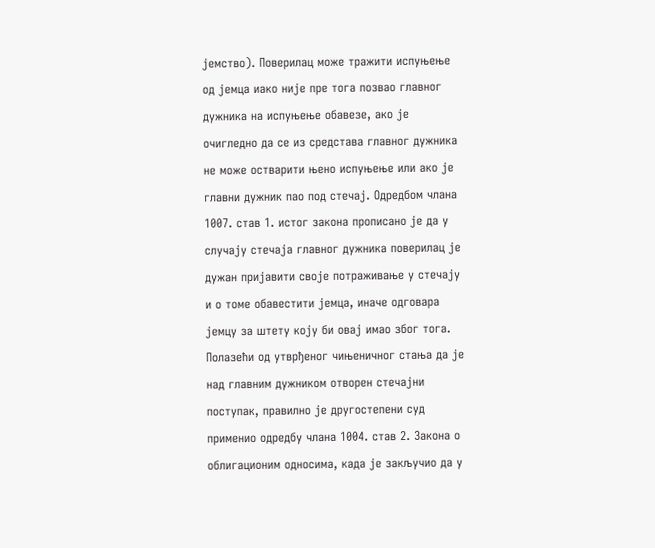јемство). Поверилац може тражити испуњење од јемца иако није пре тога позвао главног дужника на испуњење обавезе, ако је очигледно да се из средстава главног дужника не може остварити њено испуњење или ако је главни дужник пао под стечај. Одредбом члана 1007. став 1. истог закона прописано је да у случају стечаја главног дужника поверилац је дужан пријавити своје потраживање у стечају и о томе обавестити јемца, иначе одговара јемцу за штету коју би овај имао због тога.
Полазећи од утврђеног чињеничног стања да је над главним дужником отворен стечајни поступак, правилно је другостепени суд применио одредбу члана 1004. став 2. Закона о облигационим односима, када је закључио да у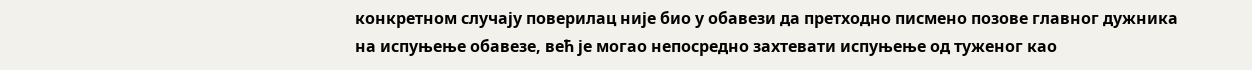конкретном случају поверилац није био у обавези да претходно писмено позове главног дужника на испуњење обавезе, већ је могао непосредно захтевати испуњење од туженог као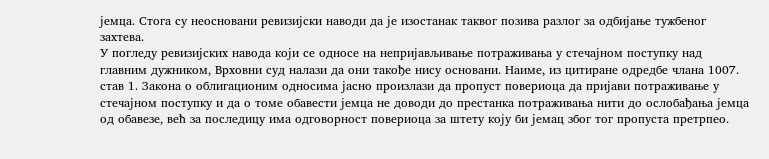јемца. Стога су неосновани ревизијски наводи да је изостанак таквог позива разлог за одбијање тужбеног захтева.
У погледу ревизијских навода који се односе на непријављивање потраживања у стечајном поступку над главним дужником, Врховни суд налази да они такође нису основани. Наиме, из цитиране одредбе члана 1007. став 1. Закона о облигационим односима јасно произлази да пропуст повериоца да пријави потраживање у стечајном поступку и да о томе обавести јемца не доводи до престанка потраживања нити до ослобађања јемца од обавезе, већ за последицу има одговорност повериоца за штету коју би јемац због тог пропуста претрпео.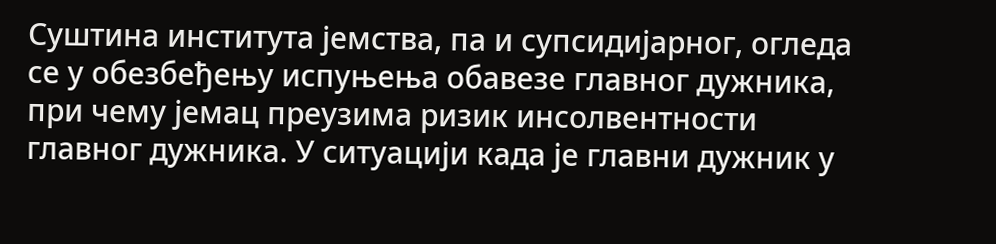Суштина института јемства, па и супсидијарног, огледа се у обезбеђењу испуњења обавезе главног дужника, при чему јемац преузима ризик инсолвентности главног дужника. У ситуацији када је главни дужник у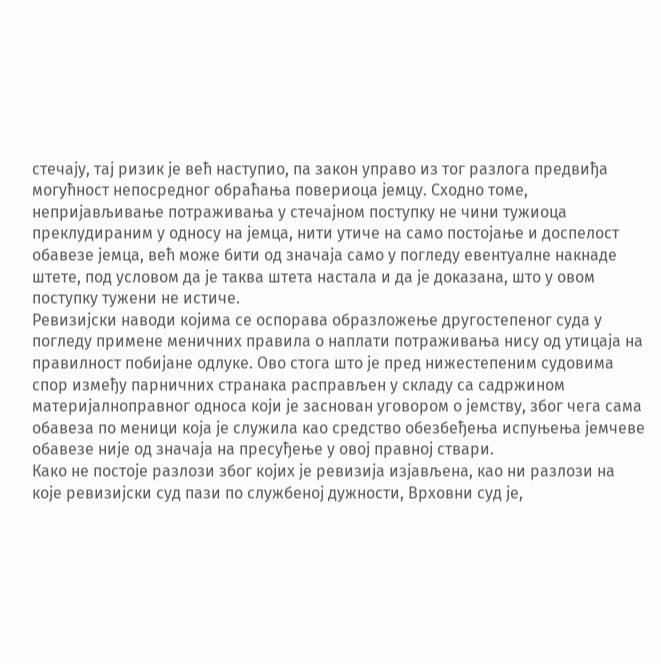стечају, тај ризик је већ наступио, па закон управо из тог разлога предвиђа могућност непосредног обраћања повериоца јемцу. Сходно томе, непријављивање потраживања у стечајном поступку не чини тужиоца преклудираним у односу на јемца, нити утиче на само постојање и доспелост обавезе јемца, већ може бити од значаја само у погледу евентуалне накнаде штете, под условом да је таква штета настала и да је доказана, што у овом поступку тужени не истиче.
Ревизијски наводи којима се оспорава образложење другостепеног суда у погледу примене меничних правила о наплати потраживања нису од утицаја на правилност побијане одлуке. Ово стога што је пред нижестепеним судовима спор између парничних странака расправљен у складу са садржином материјалноправног односа који је заснован уговором о јемству, због чега сама обавеза по меници која је служила као средство обезбеђења испуњења јемчеве обавезе није од значаја на пресуђење у овој правној ствари.
Како не постоје разлози због којих је ревизија изјављена, као ни разлози на које ревизијски суд пази по службеној дужности, Врховни суд је,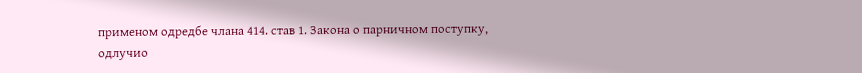применом одредбе члана 414. став 1. Закона о парничном поступку, одлучио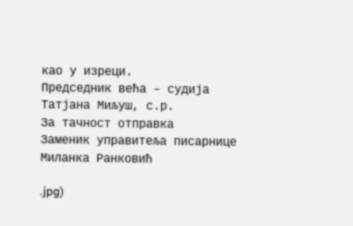као у изреци.
Председник већа – судија
Татјана Миљуш, с.р.
За тачност отправка
Заменик управитеља писарнице
Миланка Ранковић

.jpg)